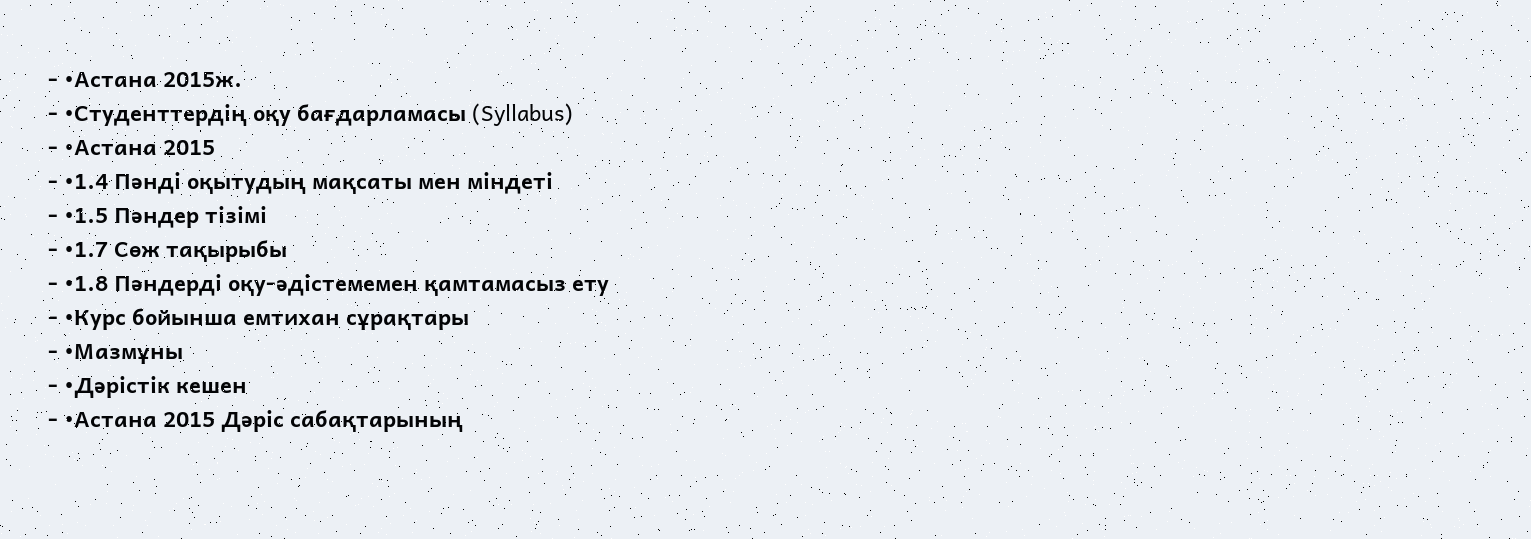- •Астана 2015ж.
- •Студенттердің оқу бағдарламасы (Syllabus)
- •Астана 2015
- •1.4 Пәнді оқытудың мақсаты мен міндеті
- •1.5 Пәндер тізімі
- •1.7 Сөж тақырыбы
- •1.8 Пәндерді оқу-әдістемемен қамтамасыз ету
- •Курс бойынша емтихан сұрақтары
- •Мазмұны
- •Дәрістік кешен
- •Астана 2015 Дәріс сабақтарының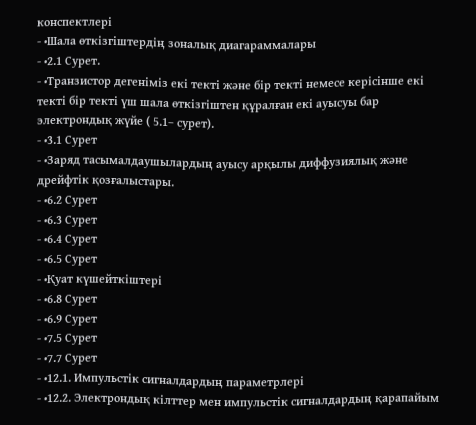конспектлері
- •Шала өткізгіштердің зоналық диагараммалары
- •2.1 Сурет.
- •Транзистор дегеніміз екі текті және бір текті немесе керісінше екі текті бір текті үш шала өткізгіштен құралған екі ауысуы бар электрондық жүйе ( 5.1– сурет).
- •3.1 Сурет
- •Заряд тасымалдаушылардың ауысу арқылы диффузиялық және дрейфтік қозғалыстары.
- •6.2 Сурет
- •6.3 Сурет
- •6.4 Сурет
- •6.5 Сурет
- •Қуат күшейткіштері
- •6.8 Сурет
- •6.9 Сурет
- •7.5 Сурет
- •7.7 Сурет
- •12.1. Импульстік сигналдардың параметрлері
- •12.2. Электрондық кілттер мен импульстік сигналдардың қарапайым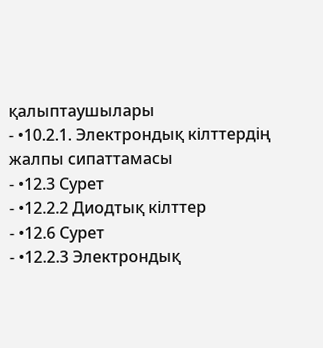қалыптаушылары
- •10.2.1. Электрондық кілттердің жалпы сипаттамасы
- •12.3 Сурет
- •12.2.2 Диодтық кілттер
- •12.6 Сурет
- •12.2.3 Электрондық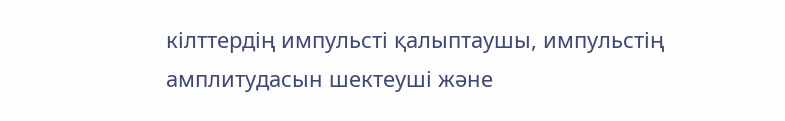кілттердің импульсті қалыптаушы, импульстің амплитудасын шектеуші және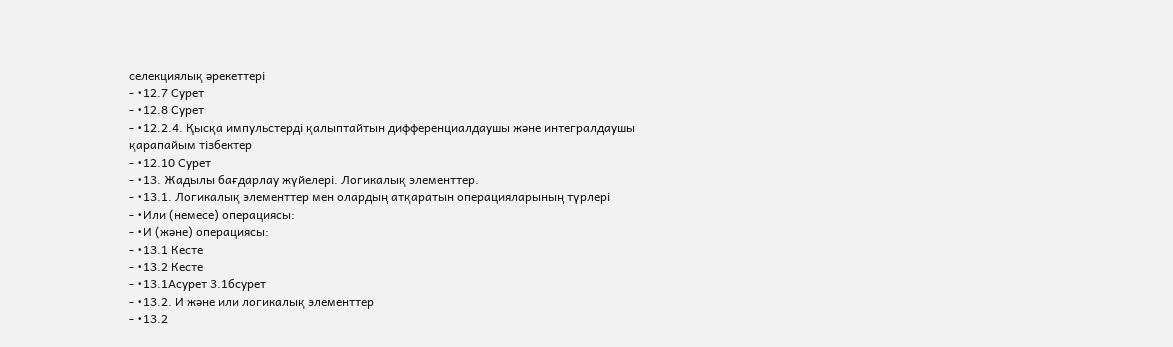селекциялық әрекеттері
- •12.7 Сурет
- •12.8 Сурет
- •12.2.4. Қысқа импульстерді қалыптайтын дифференциалдаушы және интегралдаушы қарапайым тізбектер
- •12.10 Сурет
- •13. Жадылы бағдарлау жүйелері. Логикалық элементтер.
- •13.1. Логикалық элементтер мен олардың атқаратын операцияларының түрлері
- •Или (немесе) операциясы:
- •И (және) операциясы:
- •13.1 Кесте
- •13.2 Кесте
- •13.1Асурет 3.1бсурет
- •13.2. И және или логикалық элементтер
- •13.2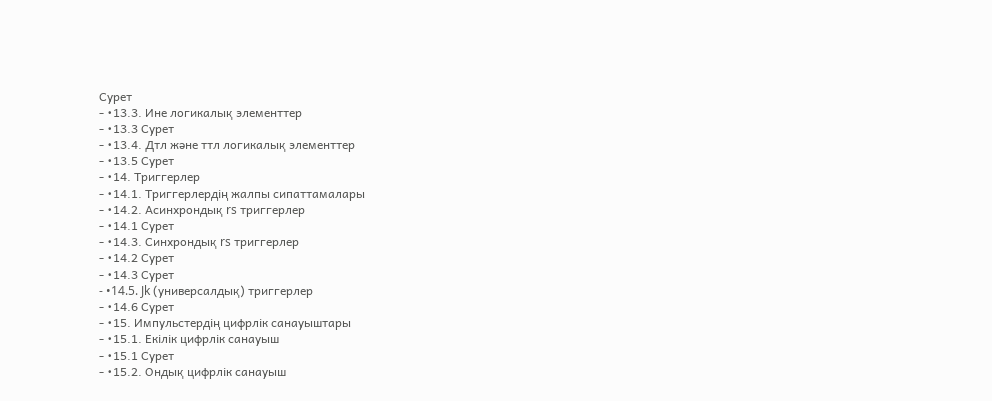Сурет
- •13.3. Ине логикалық элементтер
- •13.3 Сурет
- •13.4. Дтл және ттл логикалық элементтер
- •13.5 Сурет
- •14. Триггерлер
- •14.1. Триггерлердің жалпы сипаттамалары
- •14.2. Асинхрондық rs триггерлер
- •14.1 Сурет
- •14.3. Синхрондық rs триггерлер
- •14.2 Сурет
- •14.3 Сурет
- •14.5. Jk (универсалдық) триггерлер
- •14.6 Сурет
- •15. Импульстердің цифрлік санауыштары
- •15.1. Екілік цифрлік санауыш
- •15.1 Сурет
- •15.2. Ондық цифрлік санауыш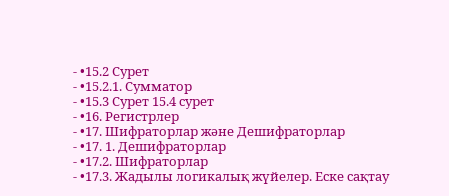- •15.2 Сурет
- •15.2.1. Сумматор
- •15.3 Сурет 15.4 сурет
- •16. Регистрлер
- •17. Шифраторлар және Дешифраторлар
- •17. 1. Дешифраторлар
- •17.2. Шифраторлар
- •17.3. Жадылы логикалық жүйелер. Еске сақтау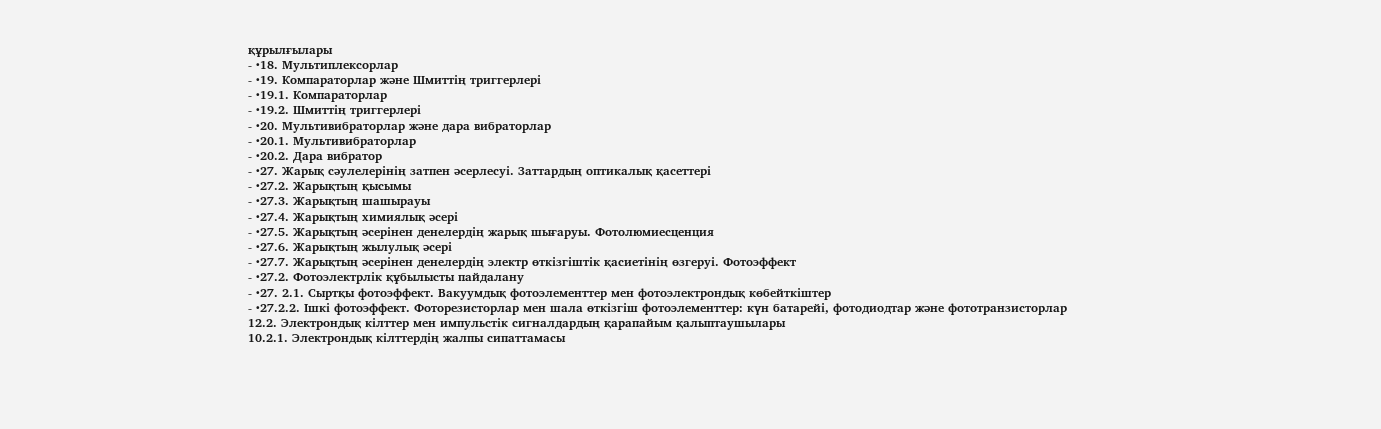құрылғылары
- •18. Мультиплексорлар
- •19. Компараторлар және Шмиттің триггерлері
- •19.1. Компараторлар
- •19.2. Шмиттің триггерлері
- •20. Мультивибраторлар және дара вибраторлар
- •20.1. Мультивибраторлар
- •20.2. Дара вибратор
- •27. Жарық сәулелерінің затпен әсерлесуі. Заттардың оптикалық қасеттері
- •27.2. Жарықтың қысымы
- •27.3. Жарықтың шашырауы
- •27.4. Жарықтың химиялық әсері
- •27.5. Жарықтың әсерінен денелердің жарық шығаруы. Фотолюмиесценция
- •27.6. Жарықтың жылулық әсері
- •27.7. Жарықтың әсерінен денелердің электр өткізгіштік қасиетінің өзгеруі. Фотоэффект
- •27.2. Фотоэлектрлік құбылысты пайдалану
- •27. 2.1. Сыртқы фотоэффект. Вакуумдық фотоэлементтер мен фотоэлектрондық көбейткіштер
- •27.2.2. Ішкі фотоэффект. Фоторезисторлар мен шала өткізгіш фотоэлементтер: күн батарейі, фотодиодтар және фототранзисторлар
12.2. Электрондық кілттер мен импульстік сигналдардың қарапайым қалыптаушылары
10.2.1. Электрондық кілттердің жалпы сипаттамасы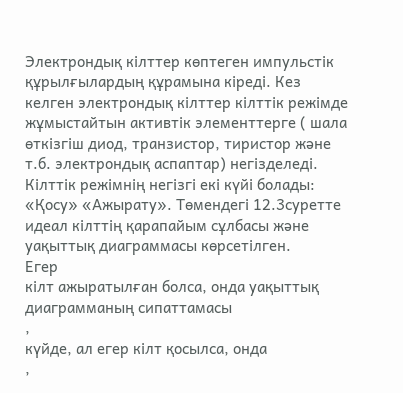Электрондық кілттер көптеген импульстік құрылғылардың құрамына кіреді. Кез келген электрондық кілттер кілттік режімде жұмыстайтын активтік элементтерге ( шала өткізгіш диод, транзистор, тиристор және т.б. электрондық аспаптар) негізделеді. Кілттік режімнің негізгі екі күйі болады: «Қосу» «Ажырату». Төмендегі 12.3суретте идеал кілттің қарапайым сұлбасы және уақыттық диаграммасы көрсетілген.
Егер
кілт ажыратылған болса, онда уақыттық
диаграмманың сипаттамасы
,
күйде, ал егер кілт қосылса, онда
,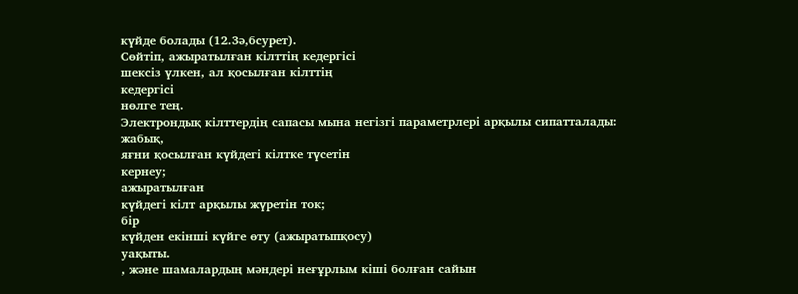күйде болады (12.3ә,бсурет).
Сөйтіп, ажыратылған кілттің кедергісі
шексіз үлкен, ал қосылған кілттің
кедергісі
нөлге тең.
Электрондық кілттердің сапасы мына негізгі параметрлері арқылы сипатталады:
жабық,
яғни қосылған күйдегі кілтке түсетін
кернеу;
ажыратылған
күйдегі кілт арқылы жүретін ток;
бір
күйден екінші күйге өту (ажыратыпқосу)
уақыты.
, және шамалардың мәндері неғұрлым кіші болған сайын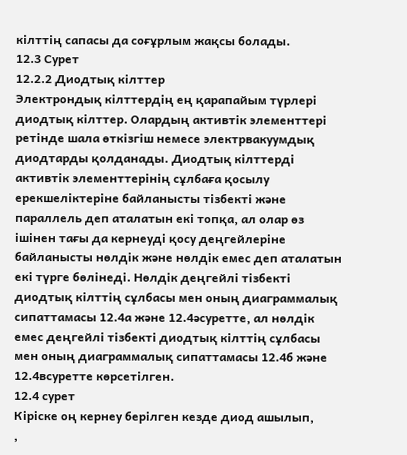кілттің сапасы да соғұрлым жақсы болады.
12.3 Сурет
12.2.2 Диодтық кілттер
Электрондық кілттердің ең қарапайым түрлері диодтық кілттер. Олардың активтік элементтері ретінде шала өткізгіш немесе электрвакуумдық диодтарды қолданады. Диодтық кілттерді активтік элементтерінің сұлбаға қосылу ерекшеліктеріне байланысты тізбекті және параллель деп аталатын екі топқа, ал олар өз ішінен тағы да кернеуді қосу деңгейлеріне байланысты нөлдік және нөлдік емес деп аталатын екі түрге бөлінеді. Нөлдік деңгейлі тізбекті диодтық кілттің сұлбасы мен оның диаграммалық сипаттамасы 12.4а және 12.4әсуретте, ал нөлдік емес деңгейлі тізбекті диодтық кілттің сұлбасы мен оның диаграммалық сипаттамасы 12.4б және 12.4всуретте көрсетілген.
12.4 сурет
Кіріске оң кернеу берілген кезде диод ашылып,
,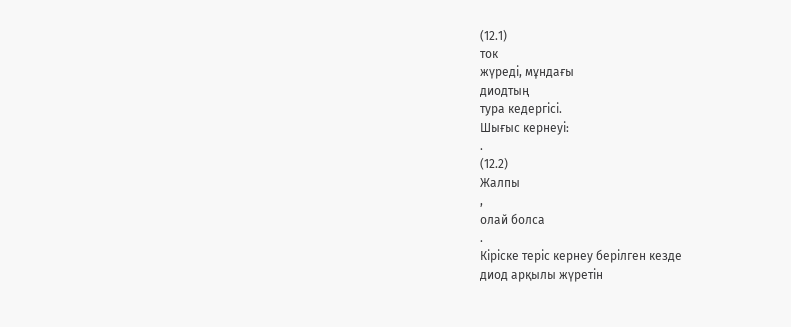(12.1)
ток
жүреді, мұндағы
диодтың
тура кедергісі.
Шығыс кернеуі:
.
(12.2)
Жалпы
,
олай болса
.
Кіріске теріс кернеу берілген кезде
диод арқылы жүретін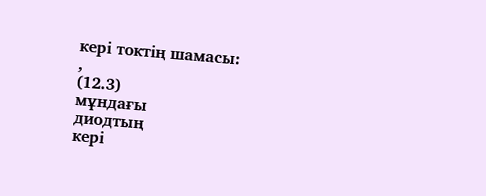кері токтің шамасы:
,
(12.3)
мұндағы
диодтың
кері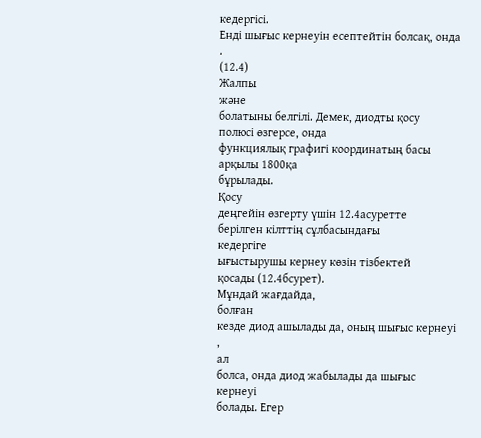кедергісі.
Енді шығыс кернеуін есептейтін болсақ, онда
.
(12.4)
Жалпы
және
болатыны белгілі. Демек, диодты қосу
полюсі өзгерсе, онда
функциялық графигі координатың басы
арқылы 1800қа
бұрылады.
Қосу
деңгейін өзгерту үшін 12.4асуретте
берілген кілттің сұлбасындағы
кедергіге
ығыстырушы кернеу көзін тізбектей
қосады (12.4бсурет).
Мұндай жағдайда,
болған
кезде диод ашылады да, оның шығыс кернеуі
,
ал
болса, онда диод жабылады да шығыс
кернеуі
болады. Егер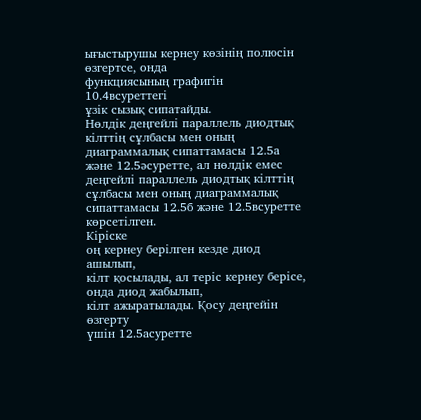ығыстырушы кернеу көзінің полюсін
өзгертсе, онда
функциясының графигін 10.4всуреттегі
ұзік сызық сипатайды.
Нөлдік деңгейлі параллель диодтық кілттің сұлбасы мен оның диаграммалық сипаттамасы 12.5а және 12.5әсуретте, ал нөлдік емес деңгейлі параллель диодтық кілттің сұлбасы мен оның диаграммалық сипаттамасы 12.5б және 12.5всуретте көрсетілген.
Кіріске
оң кернеу берілген кезде диод ашылып,
кілт қосылады, ал теріс кернеу берісе,
онда диод жабылып,
кілт ажыратылады. Қосу деңгейін өзгерту
үшін 12.5асуретте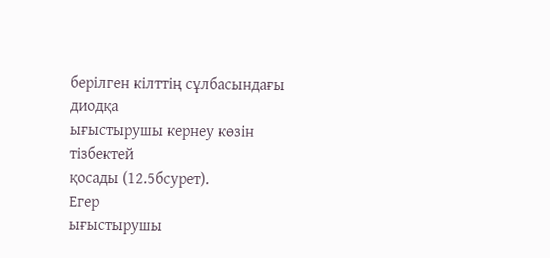берілген кілттің сұлбасындағы
диодқа
ығыстырушы кернеу көзін тізбектей
қосады (12.5бсурет).
Егер
ығыстырушы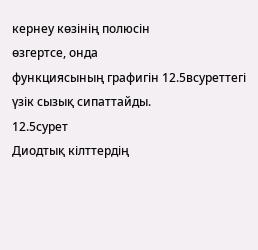кернеу көзінің полюсін
өзгертсе, онда
функциясының графигін 12.5всуреттегі
үзік сызық сипаттайды.
12.5сурет
Диодтық кілттердің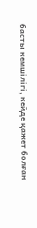басты кемшілігі, кейде қажет болған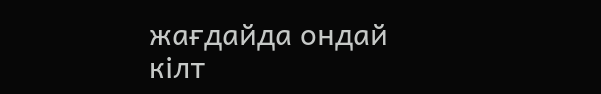жағдайда ондай кілт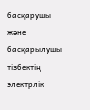басқарушы және басқарылушы тізбектің электрлік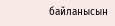байланысын